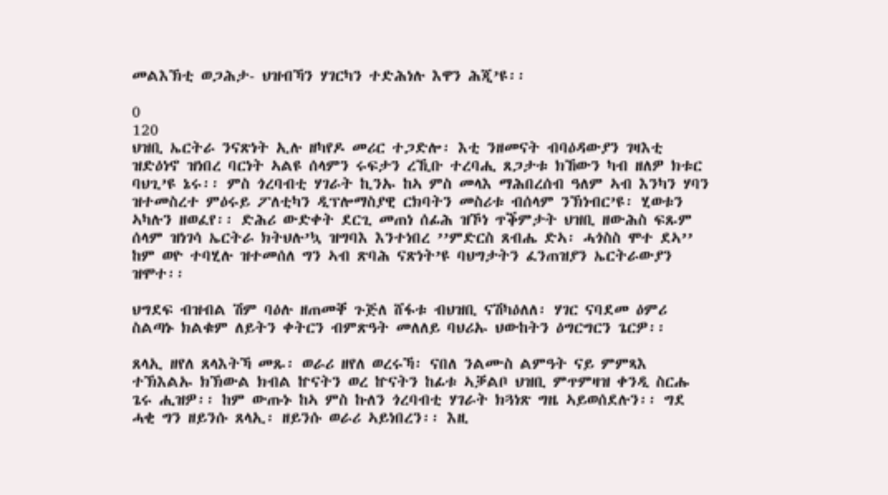መልእኽቲ ወጋሕታ- ህዝብኻን ሃገርካን ተድሕነሉ እዋን ሕጂ’ዩ፡፡

0
120
ህዝቢ ኤርትራ ንናጽነት ኢሉ ዘካየዶ መሪር ተጋድሎ፡ እቲ ንዘመናት ብባዕዳውያን ገዛእቲ ዝድዕነኖ ዝነበረ ባርነት ኣልዩ ሰላምን ሩፍታን ረኺቡ ተረባሒ ጸጋታቱ ክኸውን ካብ ዘለዎ ክቱር ባህጊ’ዩ ኔሩ፡፡ ምስ ጎረባብቲ ሃገራት ኪንኡ ከኣ ምስ መላእ ማሕበረሰብ ዓለም ኣብ እንካን ሃባን ዝተመስረተ ምዕሩይ ፖለቲካን ዲፕሎማስያዊ ርክባትን መስሪቱ ብሰላም ንኽነብር’ዩ፡ ሂወቱን ኣካሉን ዘወፈየ፡፡ ድሕሪ ውድቀት ደርጊ መጠነ ሰፊሕ ዝኾነ ጥቕምታት ህዝቢ ዘውሕስ ፍጹም ሰላም ዝነገሳ ኤርትራ ክትህሉ’ኳ ዝግባእ እንተነበረ ’’ምድርስ ጸብሔ ድኣ፡ ሓጎስስ ሞተ ደኣ’’ ከም ወዮ ተባሂሉ ዝተመሰለ ግን ኣብ ጽባሕ ናጽነት’ዩ ባህግታትን ፈንጠዝያን ኤርትራውያን ዝሞተ፡፡

ህግደፍ ብዝብል ሽም ባዕሉ ዘጠመቐ ጉጅለ ሸፋቱ ብህዝቢ ናሽካዕለለ፡ ሃገር ናባደመ ዕምሪ ስልጣኑ ክልቁም ለይትን ቀትርን ብምጽዓት መለለይ ባህሪኡ ህውከትን ዕግርግርን ጌርዎ፡፡

ጸላኢ ዘየለ ጸላእትኻ መጹ፡ ወራሪ ዘየለ ወረሩኻ፡ ናበለ ንልሙስ ልምዓት ናይ ምምጻእ ተኽእልኡ ክኽውል ክብል ኵናትን ወረ ኵናትን ከፊቱ ኣቓልቦ ህዝቢ ምጥምዛዝ ቀንዲ ስርሑ ጌሩ ሒዝዎ፡፡ ከም ውጡኑ ከኣ ምስ ኩለን ጎረባብቲ ሃገራት ክጓነጽ ግዜ ኣይወሰደሉን፡፡ ግደ ሓቂ ግን ዘይንሱ ጸላኢ፡ ዘይንሱ ወራሪ ኣይነበረን፡፡ እዚ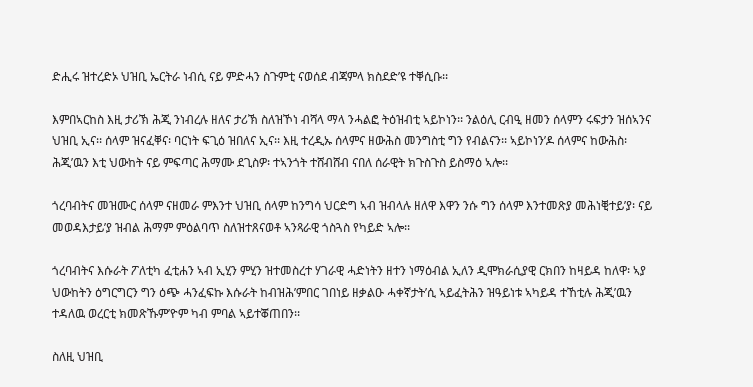ድሒሩ ዝተረድኦ ህዝቢ ኤርትራ ነብሲ ናይ ምድሓን ስጉምቲ ናወሰደ ብጃምላ ክስደድ’ዩ ተቐሲቡ፡፡

እምበኣርከስ እዚ ታሪኽ ሕጂ ንነብረሉ ዘለና ታሪኽ ስለዝኾነ ብሻላ ማላ ንሓልፎ ትዕዝብቲ ኣይኮነን፡፡ ንልዕሊ ርብዒ ዘመን ሰላምን ሩፍታን ዝሰኣንና ህዝቢ ኢና፡፡ ሰላም ዝናፈቐና፡ ባርነት ፍጊዕ ዝበለና ኢና፡፡ እዚ ተረዲኡ ሰላምና ዘውሕስ መንግስቲ ግን የብልናን፡፡ ኣይኮነን’ዶ ሰላምና ከውሕስ፡ ሕጂ’ዉን እቲ ህውከት ናይ ምፍጣር ሕማሙ ደጊስዎ፡ ተኣንጎት ተሸብሸብ ናበለ ሰራዊት ክጉስጉስ ይስማዕ ኣሎ፡፡

ጎረባብትና መዝሙር ሰላም ናዘመራ ምእንተ ህዝቢ ሰላም ከንግሳ ህርድግ ኣብ ዝብላሉ ዘለዋ እዋን ንሱ ግን ሰላም እንተመጽያ መሕነቒተይ’ያ፡ ናይ መወዳእታይ’ያ ዝብል ሕማም ምዕልባጥ ስለዝተጸናወቶ ኣንጻራዊ ጎስጓስ የካይድ ኣሎ፡፡

ጎረባብትና እሱራት ፖለቲካ ፈቲሐን ኣብ ኢሂን ምሂን ዝተመስረተ ሃገራዊ ሓድነትን ዘተን ነማዕብል ኢለን ዲሞክራሲያዊ ርክበን ከዛይዳ ከለዋ፡ ኣያ ህውከትን ዕግርግርን ግን ዕጭ ሓንፈፍኩ እሱራት ከብዝሕ’ምበር ገበነይ ዘቃልዑ ሓቀኛታት’ሲ ኣይፈትሕን ዝዓይነቱ ኣካይዳ ተኸቲሉ ሕጂ’ዉን ተዳለዉ ወረርቲ ክመጽኹም’ዮም ካብ ምባል ኣይተቖጠበን፡፡

ስለዚ ህዝቢ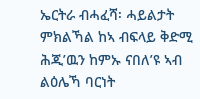ኤርትራ ብሓፈሻ፡ ሓይልታት ምክልኻል ከኣ ብፍላይ ቅድሚ ሕጂ’ዉን ከምኡ ናበለ’ዩ ኣብ ልዕሌኻ ባርነት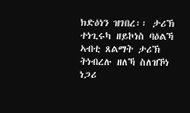ክድዕነን ዝገበረ፡፡ ታሪኽ ተነጊሩካ ዘይኮነስ ባዕልኻ ኣብቲ ጸልማት ታሪኽ ትነብረሉ ዘለኻ ስለዝኾነ ነጋሪ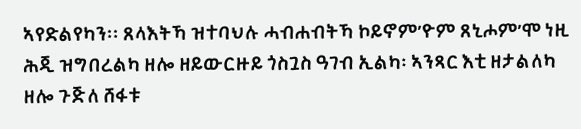ኣየድልየካን፡፡ ጸላእትኻ ዝተባህሉ ሓብሐብትኻ ኮይኖም’ዮም ጸኒሖም’ሞ ነዚ ሕጂ ዝግበረልካ ዘሎ ዘይውርዙይ ጎስጓስ ዓገብ ኢልካ፡ ኣንጻር እቲ ዘታልለካ ዘሎ ጉጅለ ሸፋቱ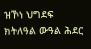ዝኾነ ህግደፍ ክትለዓል ውዓል ሕደር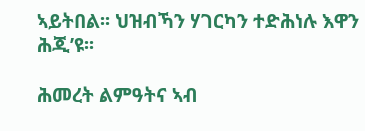ኣይትበል፡፡ ህዝብኻን ሃገርካን ተድሕነሉ እዋን ሕጂ’ዩ፡፡

ሕመረት ልምዓትና ኣብ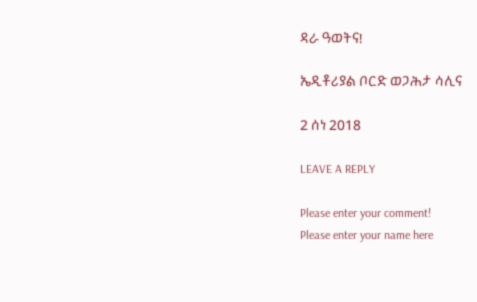ዳራ ዓወትና!

ኤዲቶሪያል ቦርድ ወጋሕታ ሳሊና

2 ሰነ 2018

LEAVE A REPLY

Please enter your comment!
Please enter your name here